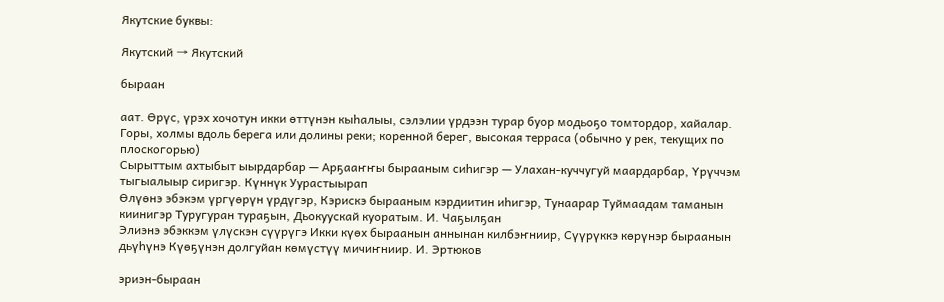Якутские буквы:

Якутский → Якутский

быраан

аат. Өрүс, үрэх хочотун икки өттүнэн кыһалыы, сэлэлии үрдээн турар буор модьоҕо томтордор, хайалар. Горы, холмы вдоль берега или долины реки; коренной берег, высокая терраса (обычно у рек, текущих по плоскогорью)
Сырыттым ахтыбыт ыырдарбар — Арҕааҥҥы бырааным сиһигэр — Улахан-куччугуй маардарбар, Үрүччэм тыгыалыыр сиригэр. Күннүк Уурастыырап
Өлүөнэ эбэкэм үргүөрүн үрдүгэр, Кэрискэ бырааным кэрдиитин иһигэр, Тунаарар Туймаадам таманын киинигэр Туругуран тураҕын, Дьокуускай куоратым. И. Чаҕылҕан
Элиэнэ эбэккэм үлүскэн сүүрүгэ Икки күөх быраанын аннынан килбэҥниир, Сүүрүккэ көрүнэр быраанын дьүһүнэ Күөҕүнэн долгуйан көмүстүү мичиҥниир. И. Эртюков

эриэн-быраан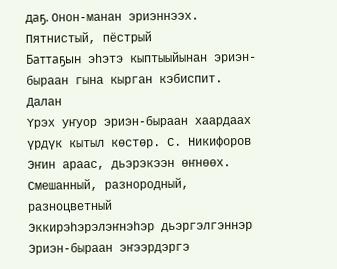даҕ. Онон-манан эриэннээх. Пятнистый, пёстрый
Баттаҕын эһэтэ кыптыыйынан эриэн-быраан гына кырган кэбиспит. Далан
Үрэх уҥуор эриэн-быраан хаардаах үрдүк кытыл көстөр. С. Никифоров
Эҥин араас, дьэрэкээн өҥнөөх. Смешанный, разнородный, разноцветный
Эккирэһэрэлэҥнэһэр дьэргэлгэннэр Эриэн-быраан эҥээрдэргэ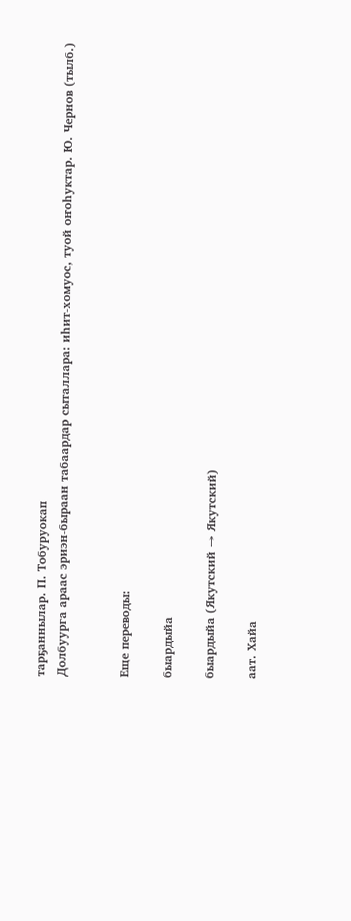тарҕаннылар. П. Тобуруокап
Долбуурга араас эриэн-быраан табаардар сыталлара: иһит-хомуос, туой оҥоһуктар. Ю. Чернов (тылб.)


Еще переводы:

быардыйа

быардыйа (Якутский → Якутский)

аат. Хайа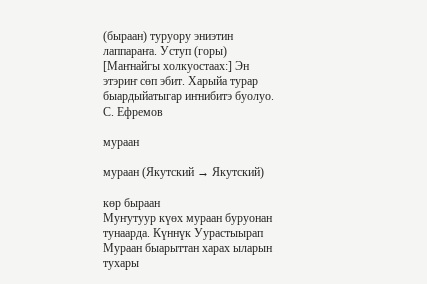(быраан) туруору эниэтин лаппараҥа. Уступ (горы)
[Маҥнайгы холкуостаах:] Эн этэриҥ сөп эбит. Харыйа турар быардыйатыгар иҥнибитэ буолуо. С. Ефремов

мураан

мураан (Якутский → Якутский)

көр быраан
Муҥутуур күөх мураан буруонан тунаарда. Күннүк Уурастыырап
Мураан быарыттан харах ыларын тухары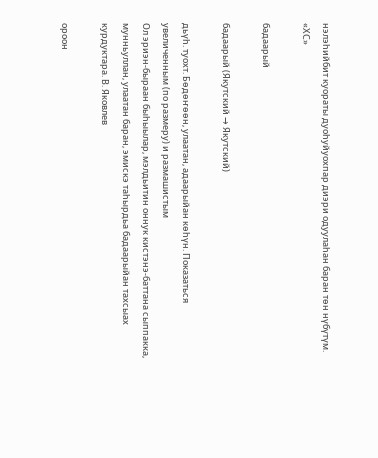нэлэһийбит куораты дуоһуйуохпар диэри одуулаһан баран төн нүбүтүм. «ХС»

бадаарый

бадаарый (Якутский → Якутский)

дьүһ. туохт. Бөдөҥөөн, улаатан, адаарыйан көһүн. Показаться увеличенным (по размеру) и размашистым
Ол эриэн-быраан быһыылар, мэлдьитин оннук кистэнэ-баттана сыппакка, мунньуллан, улаатан баран, эмискэ таһырдьа бадаарыйан тахсыах курдуктара. В. Яковлев

ороон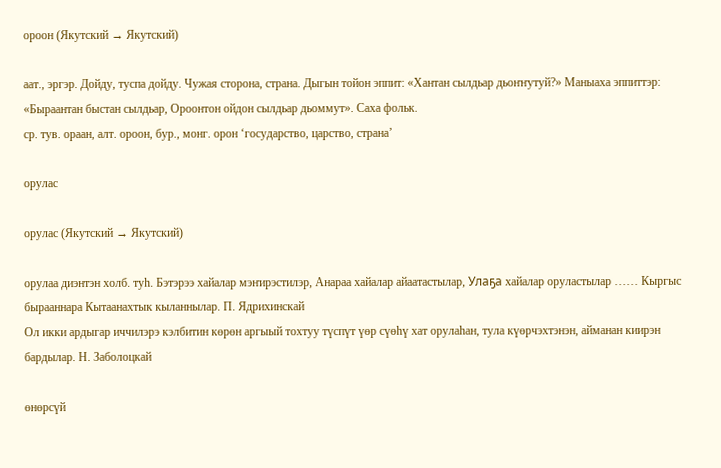ороон (Якутский → Якутский)

аат., эргэр. Дойду, туспа дойду. Чужая сторона, страна. Дыгын тойон эппит: «Хантан сылдьар дьоҥҥутуй?» Маныаха эппиттэр: «Быраантан быстан сылдьар, Ороонтон ойдон сылдьар дьоммут». Саха фольк.
ср. тув. ораан, алт. ороон, бур., монг. орон ‘государство, царство, страна’

орулас

орулас (Якутский → Якутский)

орулаа диэнтэн холб. туһ. Бэтэрээ хайалар мэҥирэстилэр, Анараа хайалар айаатастылар, Улаҕа хайалар оруластылар …… Кыргыс бырааннара Кытаанахтык кыланнылар. П. Ядрихинскай
Ол икки ардыгар иччилэрэ кэлбитин көрөн аргыый тохтуу түспүт үөр сүөһү хат орулаһан, тула күөрчэхтэнэн, айманан киирэн бардылар. Н. Заболоцкай

өнөрсүй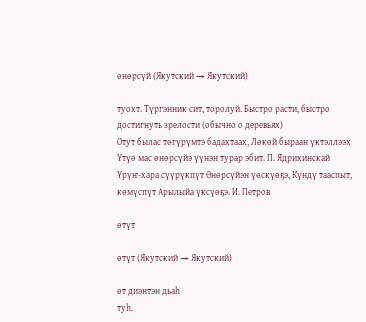өнөрсүй (Якутский → Якутский)

туохт. Түргэнник сит, торолуй. Быстро расти, быстро достигнуть зрелости (обычно о деревьях)
Отут былас төгүрүмтэ бадахтаах, Лөкөй быраан үктэллээх Үтүө мас өнөрсүйэ үүнэн турар эбит. П. Ядрихинскай
Үрүҥ-хара сүүрүкпүт Өнөрсүйэн үөскүөҕэ, Күндү тааспыт, көмүспүт Арылыйа үксүөҕэ. И. Петров

өтүт

өтүт (Якутский → Якутский)

өт диэнтэн дьаһ
туһ.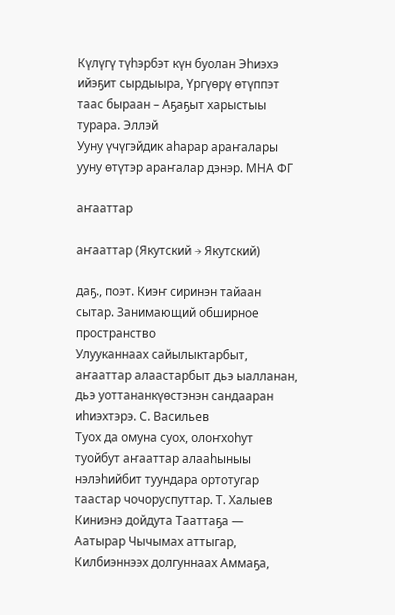Күлүгү түһэрбэт күн буолан Эһиэхэ ийэҕит сырдыыра, Үргүөрү өтүппэт таас быраан – Аҕаҕыт харыстыы турара. Эллэй
Ууну үчүгэйдик аһарар араҥалары ууну өтүтэр араҥалар дэнэр. МНА ФГ

аҥааттар

аҥааттар (Якутский → Якутский)

даҕ., поэт. Киэҥ сиринэн тайаан сытар. Занимающий обширное пространство
Улууканнаах сайылыктарбыт, аҥааттар алаастарбыт дьэ ыалланан, дьэ уоттананкүөстэнэн сандааран иһиэхтэрэ. С. Васильев
Туох да омуна суох, олоҥхоһут туойбут аҥааттар алааһыныы нэлэһийбит туундара ортотугар таастар чочоруспуттар. Т. Халыев
Киниэнэ дойдута Тааттаҕа — Аатырар Чычымах аттыгар, Килбиэннээх долгуннаах Аммаҕа,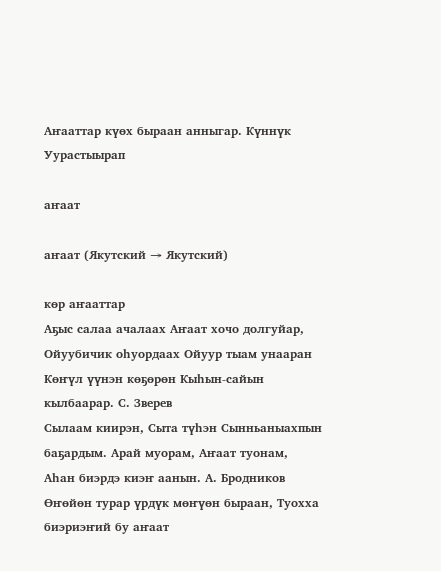Аҥааттар күөх быраан анныгар. Күннүк Уурастыырап

аҥаат

аҥаат (Якутский → Якутский)

көр аҥааттар
Аҕыс салаа ачалаах Аҥаат хочо долгуйар, Ойуубичик оһуордаах Ойуур тыам унааран Көҥүл үүнэн көҕөрөн Кыһын-сайын кылбаарар. С. Зверев
Сылаам киирэн, Сыта түһэн Сынньаныахпын баҕардым. Арай муорам, Аҥаат туонам, Аһан биэрдэ киэҥ аанын. А. Бродников
Өҥөйөн турар үрдүк мөҥүөн быраан, Туохха биэриэҥий бу аҥаат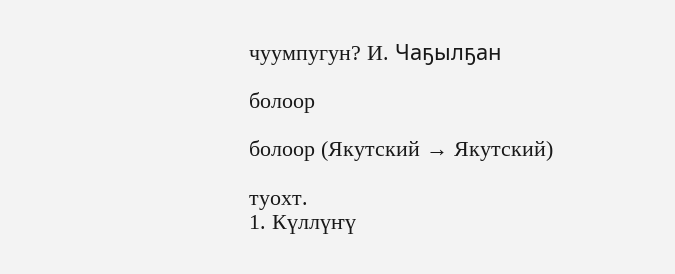чуумпугун? И. Чаҕылҕан

болоор

болоор (Якутский → Якутский)

туохт.
1. Күллүҥү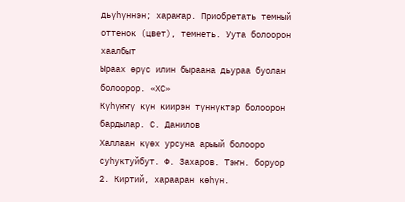дьүһүннэн; хараҥар. Приобретать темный оттенок (цвет), темнеть. Уута болоорон хаалбыт
Ыраах өрүс илин быраана дьураа буолан болоорор. «ХС»
Күһүҥҥү күн киирэн түннүктэр болоорон бардылар. С. Данилов
Халлаан күөх урсуна арыый болооро суһуктуйбут. Ф. Захаров. Тэҥн. боруор
2. Киртий, харааран көһүн.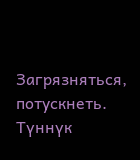Загрязняться, потускнеть. Түннүк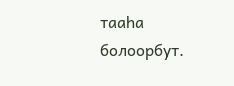тааһа болоорбут.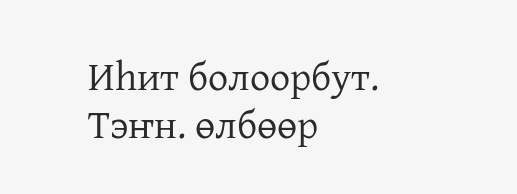Иһит болоорбут. Тэҥн. өлбөөр